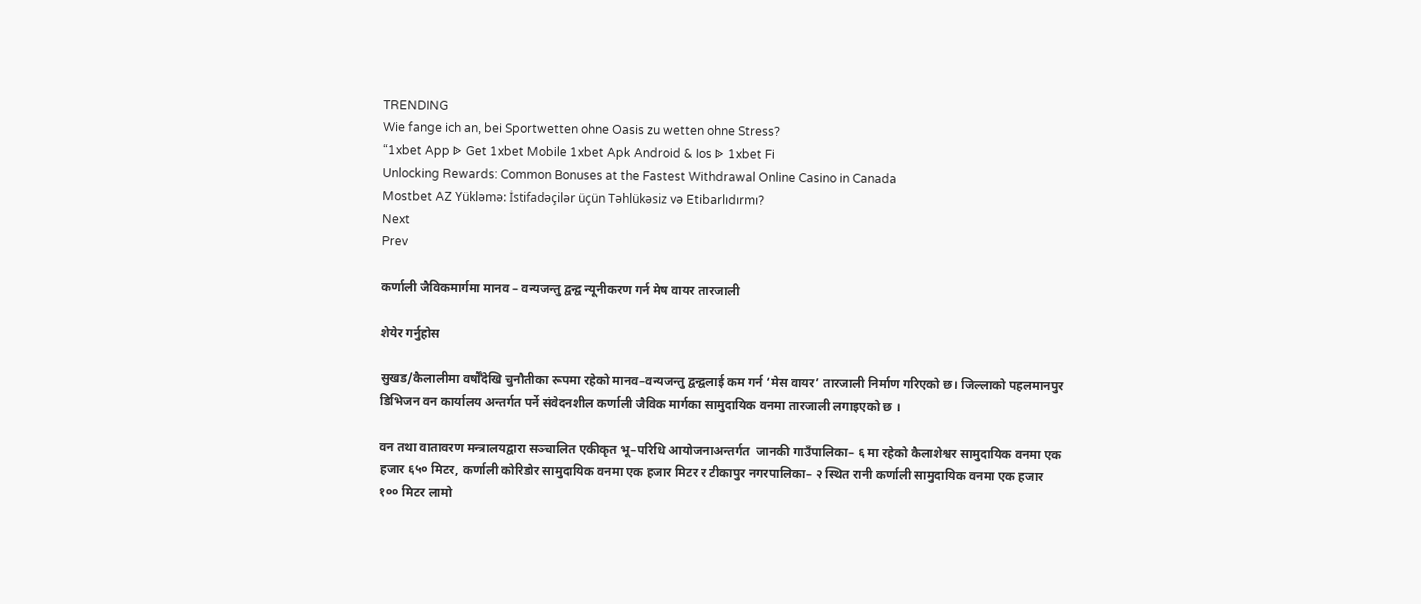TRENDING
Wie fange ich an, bei Sportwetten ohne Oasis zu wetten ohne Stress?
“1xbet App ᐉ Get 1xbet Mobile 1xbet Apk Android & Ios ᐉ 1xbet Fi
Unlocking Rewards: Common Bonuses at the Fastest Withdrawal Online Casino in Canada
Mostbet AZ Yükləmə: İstifadəçilər üçün Təhlükəsiz və Etibarlıdırmı?
Next
Prev

कर्णाली जैविकमार्गमा मानव – वन्यजन्तु द्वन्द्व न्यूनीकरण गर्न मेष वायर तारजाली

शेयेर गर्नुहोस

सुखड/कैलालीमा वर्षौँदेखि चुनौतीका रूपमा रहेको मानव–वन्यजन्तु द्वन्द्वलाई कम गर्न ‘मेस वायर’ तारजाली निर्माण गरिएको छ। जिल्लाको पहलमानपुर डिभिजन वन कार्यालय अन्तर्गत पर्ने संवेदनशील कर्णाली जैविक मार्गका सामुदायिक वनमा तारजाली लगाइएको छ ।

वन तथा वातावरण मन्त्रालयद्वारा सञ्चालित एकीकृत भू–परिधि आयोजनाअन्तर्गत  जानकी गाउँपालिका– ६ मा रहेको कैलाशेश्वर सामुदायिक वनमा एक हजार ६५० मिटर, कर्णाली कोरिडोर सामुदायिक वनमा एक हजार मिटर र टीकापुर नगरपालिका– २ स्थित रानी कर्णाली सामुदायिक वनमा एक हजार १०० मिटर लामो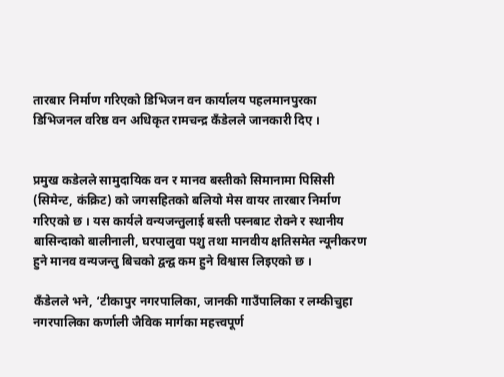तारबार निर्माण गरिएको डिभिजन वन कार्यालय पहलमानपुरका डिभिजनल वरिष्ठ वन अधिकृत रामचन्द्र कँडेलले जानकारी दिए ।


प्रमुख कडेलले सामुदायिक वन र मानव बस्तीको सिमानामा पिसिसी (सिमेन्ट, कंक्रिट) को जगसहितको बलियो मेस वायर तारबार निर्माण गरिएको छ । यस कार्यले वन्यजन्तुलाई बस्ती पस्नबाट रोक्ने र स्थानीय बासिन्दाको बालीनाली, घरपालुवा पशु तथा मानवीय क्षतिसमेत न्यूनीकरण हुने मानव वन्यजन्तु बिचको द्वन्द्व कम हुने विश्वास लिइएको छ ।

कँडेलले भने, ‘टीकापुर नगरपालिका, जानकी गाउँपालिका र लम्कीचुहा नगरपालिका कर्णाली जैविक मार्गका महत्त्वपूर्ण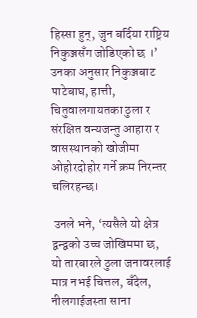हिस्सा हुन्, जुन बर्दिया राष्ट्रिय निकुञ्जसँग जोडिएको छ ।’ उनका अनुसार निकुञ्जबाट पाटेबाघ, हात्ती, चितुवालगायतका ठुला र संरक्षित वन्यजन्तु आहारा र वासस्थानको खोजीमा ओहोरदोहोर गर्ने क्रम निरन्तर चलिरहन्छ।

 उनले भने, ‘त्यसैले यो क्षेत्र द्वन्द्वको उच्च जोखिममा छ, यो तारबारले ठुला जनावरलाई मात्र नभई चित्तल, बँदेल, नीलगाईजस्ता साना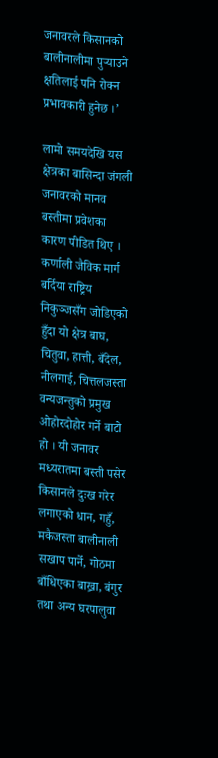जनावरले किसानको बालीनालीमा पुर्‍याउने क्षतिलाई पनि रोक्न प्रभावकारी हुनेछ ।’

लामो समयदेखि यस क्षेत्रका बासिन्दा जंगली जनावरको मानव बस्तीमा प्रवेशका कारण पीडित थिए । कर्णाली जैविक मार्ग बर्दिया राष्ट्रिय निकुञ्जसँग जोडिएको हुँदा यो क्षेत्र बाघ, चितुवा, हात्ती, बँदेल, नीलगाई, चित्तलजस्ता वन्यजन्तुको प्रमुख ओहोरदोहोर गर्ने बाटो हो । यी जनावर मध्यरातमा बस्ती पसेर किसानले दुःख गरेर लगाएको धान, गहुँ, मकैजस्ता बालीनाली सखाप पार्ने, गोठमा बाँधिएका बाख्रा, बंगुर तथा अन्य घरपालुवा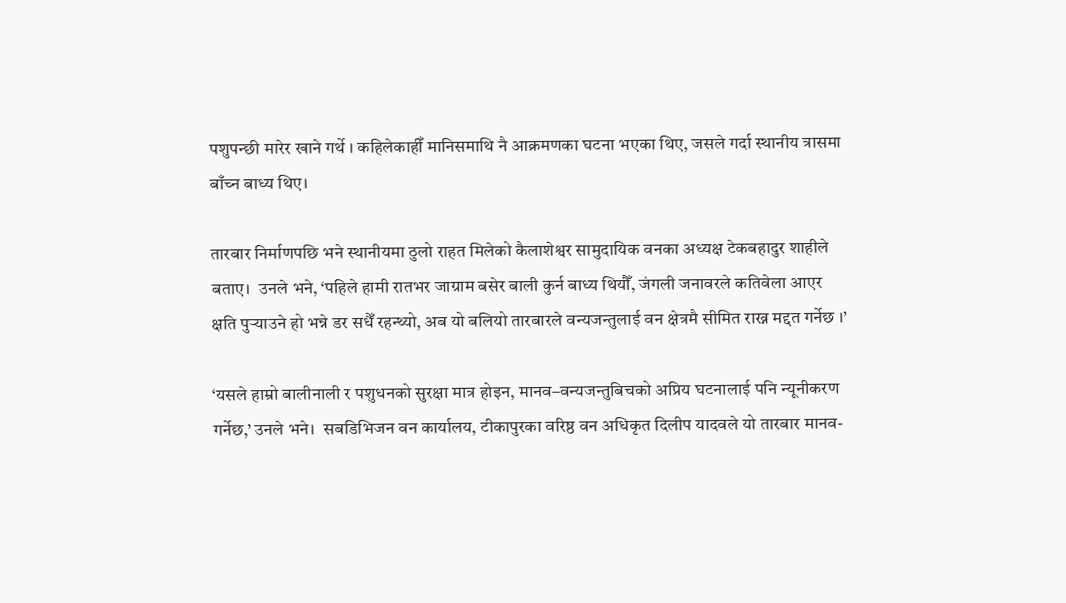पशुपन्छी मारेर खाने गर्थे । कहिलेकाहीँ मानिसमाथि नै आक्रमणका घटना भएका थिए, जसले गर्दा स्थानीय त्रासमा बाँच्न बाध्य थिए।

तारबार निर्माणपछि भने स्थानीयमा ठुलो राहत मिलेको कैलाशेश्वर सामुदायिक वनका अध्यक्ष टेकबहादुर शाहीले बताए।  उनले भने, ‘पहिले हामी रातभर जाग्राम बसेर बाली कुर्न बाध्य थियौँ, जंगली जनावरले कतिवेला आएर क्षति पुर्‍याउने हो भन्ने डर सधैँ रहन्थ्यो, अब यो बलियो तारबारले वन्यजन्तुलाई वन क्षेत्रमै सीमित राख्न मद्दत गर्नेछ ।’

‘यसले हाम्रो बालीनाली र पशुधनको सुरक्षा मात्र होइन, मानव–वन्यजन्तुबिचको अप्रिय घटनालाई पनि न्यूनीकरण गर्नेछ,’ उनले भने।  सबडिभिजन वन कार्यालय, टीकापुरका वरिष्ठ वन अधिकृत दिलीप यादवले यो तारबार मानव-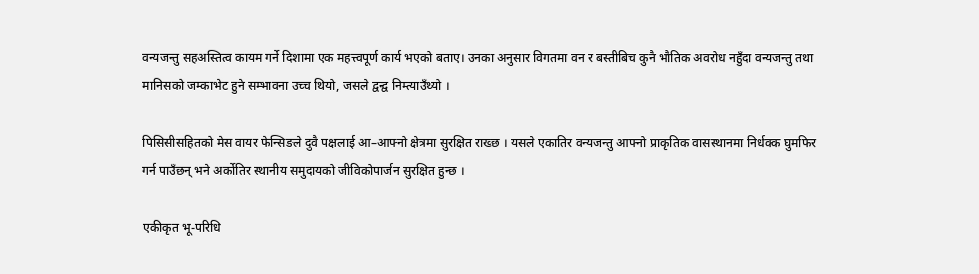वन्यजन्तु सहअस्तित्व कायम गर्ने दिशामा एक महत्त्वपूर्ण कार्य भएको बताए। उनका अनुसार विगतमा वन र बस्तीबिच कुनै भौतिक अवरोध नहुँदा वन्यजन्तु तथा मानिसको जम्काभेट हुने सम्भावना उच्च थियो, जसले द्वन्द्व निम्त्याउँथ्यो ।

पिसिसीसहितको मेस वायर फेन्सिङले दुवै पक्षलाई आ–आफ्नो क्षेत्रमा सुरक्षित राख्छ । यसले एकातिर वन्यजन्तु आफ्नो प्राकृतिक वासस्थानमा निर्धक्क घुमफिर गर्न पाउँछन् भने अर्कोतिर स्थानीय समुदायको जीविकोपार्जन सुरक्षित हुन्छ ।

एकीकृत भू-परिधि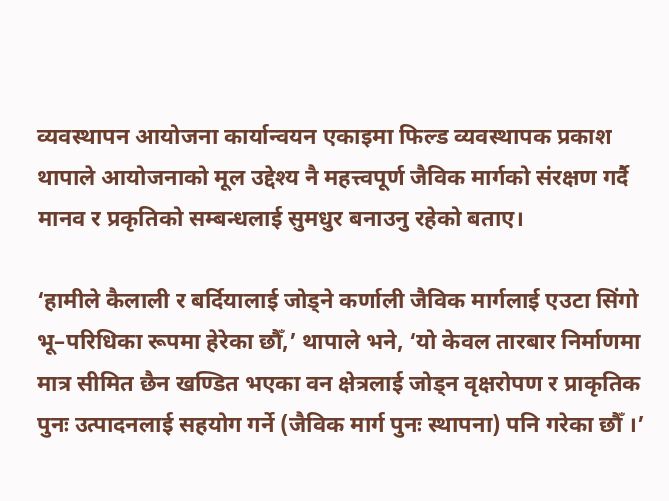व्यवस्थापन आयोजना कार्यान्वयन एकाइमा फिल्ड व्यवस्थापक प्रकाश थापाले आयोजनाको मूल उद्देश्य नै महत्त्वपूर्ण जैविक मार्गको संरक्षण गर्दै मानव र प्रकृतिको सम्बन्धलाई सुमधुर बनाउनु रहेको बताए।

‘हामीले कैलाली र बर्दियालाई जोड्ने कर्णाली जैविक मार्गलाई एउटा सिंगो भू–परिधिका रूपमा हेरेका छौँ,’ थापाले भने, ‘यो केवल तारबार निर्माणमा मात्र सीमित छैन खण्डित भएका वन क्षेत्रलाई जोड्न वृक्षरोपण र प्राकृतिक पुनः उत्पादनलाई सहयोग गर्ने (जैविक मार्ग पुनः स्थापना) पनि गरेका छौँ ।’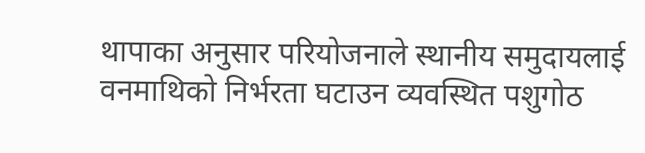थापाका अनुसार परियोजनाले स्थानीय समुदायलाई वनमाथिको निर्भरता घटाउन व्यवस्थित पशुगोठ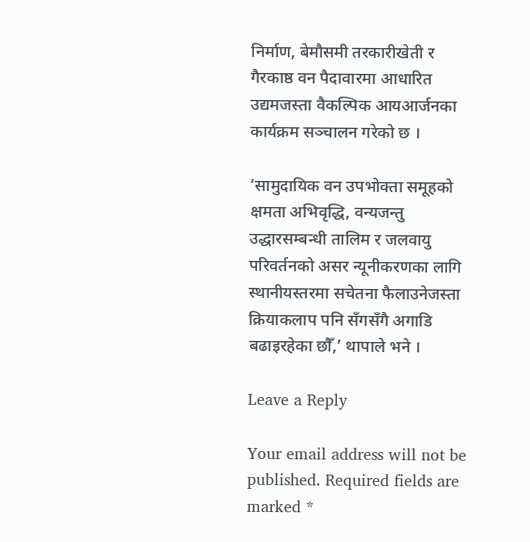निर्माण, बेमौसमी तरकारीखेती र गैरकाष्ठ वन पैदावारमा आधारित उद्यमजस्ता वैकल्पिक आयआर्जनका कार्यक्रम सञ्चालन गरेको छ ।

‘सामुदायिक वन उपभोक्ता समूहको क्षमता अभिवृद्धि, वन्यजन्तु उद्धारसम्बन्धी तालिम र जलवायु परिवर्तनको असर न्यूनीकरणका लागि स्थानीयस्तरमा सचेतना फैलाउनेजस्ता क्रियाकलाप पनि सँगसँगै अगाडि बढाइरहेका छौँ,’ थापाले भने ।

Leave a Reply

Your email address will not be published. Required fields are marked *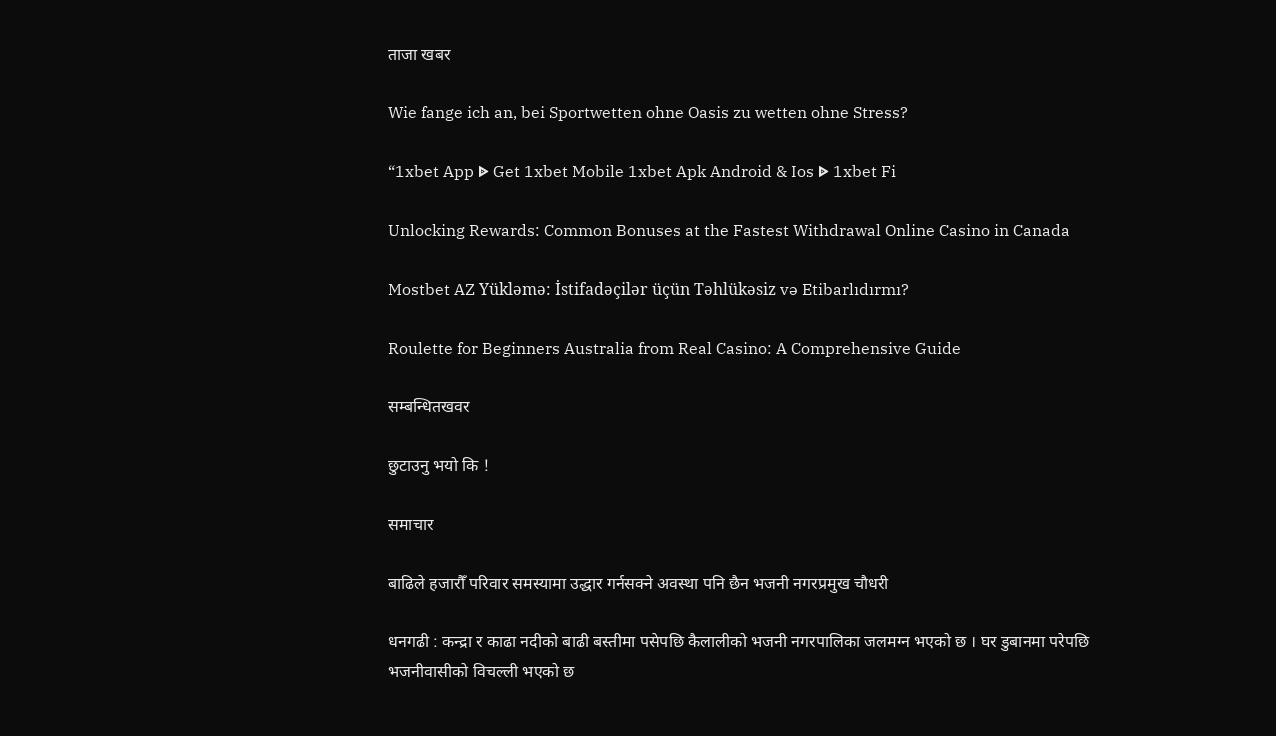ताजा खबर

Wie fange ich an, bei Sportwetten ohne Oasis zu wetten ohne Stress?

“1xbet App ᐉ Get 1xbet Mobile 1xbet Apk Android & Ios ᐉ 1xbet Fi

Unlocking Rewards: Common Bonuses at the Fastest Withdrawal Online Casino in Canada

Mostbet AZ Yükləmə: İstifadəçilər üçün Təhlükəsiz və Etibarlıdırmı?

Roulette for Beginners Australia from Real Casino: A Comprehensive Guide

सम्बन्धितखवर

छुटाउनु भयो कि !

समाचार

बाढिले हजारौँ परिवार समस्यामा उद्धार गर्नसक्ने अवस्था पनि छैन भजनी नगरप्रमुख चौधरी

धनगढी : कन्द्रा र काढा नदीको बाढी बस्तीमा पसेपछि कैलालीको भजनी नगरपालिका जलमग्न भएको छ । घर डुबानमा परेपछि भजनीवासीको विचल्ली भएको छ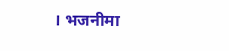। भजनीमा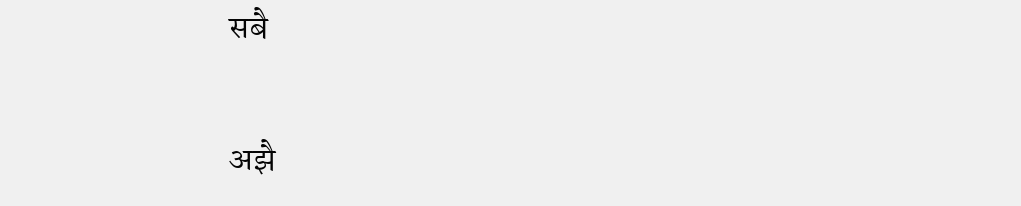सबै

अझै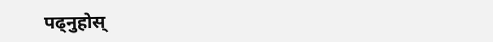पढ्नुहोस्